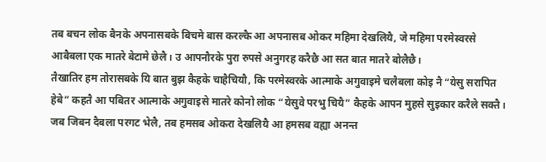तब बचन लोक बैनके अपनासबके बिचमे बास करल्कै आ अपनासब ओकर महिमा देखलियै, जे महिमा परमेस्वरसे आबैबला एक मातरे बेटामे छेलै। उ आपनौरके पुरा रुपसे अनुगरह करैछै आ सत बात मातरे बोलैछै।
तैखातिर हम तोरासबके यि बात बुझ कैहके चाहैचियौ, कि परमेस्वरके आत्माके अगुवाइमे चलैबला कोइ नै “येसु सरापित हेबे” कहतै आ पबितर आत्माके अगुवाइसे मातरे कोनो लोक “येसुवे परभु चियै” कैहके आपन मुहसे सुइकार करैले सक्तै।
जब जिबन दैबला परगट भेलै, तब हमसब ओकरा देखलियै आ हमसब वह्या अनन्त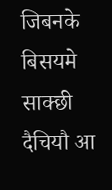जिबनके बिसयमे साक्छी दैचियौ आ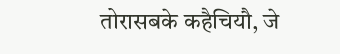तोरासबके कहैचियौ, जे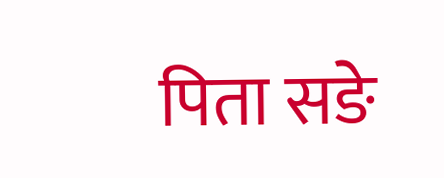पिता सङे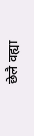छेलै वह्या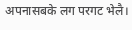अपनासबके लग परगट भेलै।